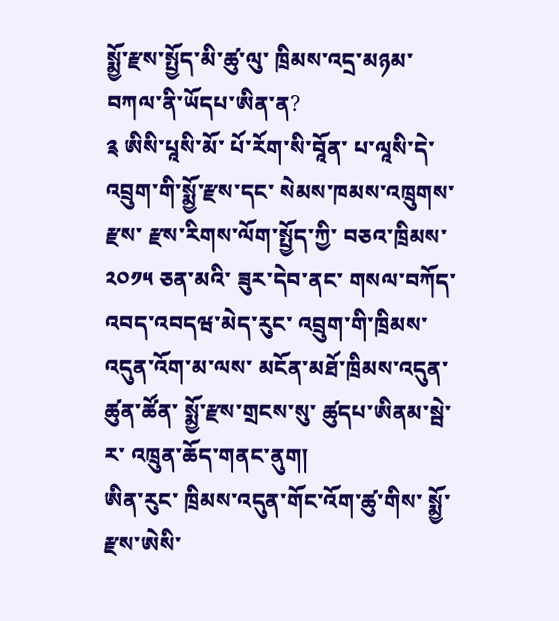སྨྱོ་རྫས་སྤྱོད་མི་ཚུ་ལུ་ ཁྲིམས་འདྲ་མཉམ་ བཀལ་ནི་ཡོདཔ་ཨིན་ན?
༉ ཨིསི་པཱསི་མོ་ པོ་རོག་སི་བཱོན་ པ་ལཱསི་དེ་ འབྲུག་གི་སྨྱོ་རྫས་དང་ སེམས་ཁམས་འཁྲུགས་རྫས་ རྫས་རིགས་ལོག་སྤྱོད་ཀྱི་ བཅའ་ཁྲིམས་༢༠༡༥ ཅན་མའི་ ཟུར་དེབ་ནང་ གསལ་བཀོད་འབད་འབདཝ་མེད་རུང་ འབྲུག་གི་ཁྲིམས་འདུན་འོག་མ་ལས་ མངོན་མཐོ་ཁྲིམས་འདུན་ཚུན་ཚོན་ སྨྱོ་རྫས་གྲངས་སུ་ ཚུདཔ་ཨིནམ་སྦེ་ར་ འཁྲུན་ཆོད་གནང་ནུག།
ཨིན་རུང་ ཁྲིམས་འདུན་གོང་འོག་ཚུ་གིས་ སྨྱོ་རྫས་ཨེསི་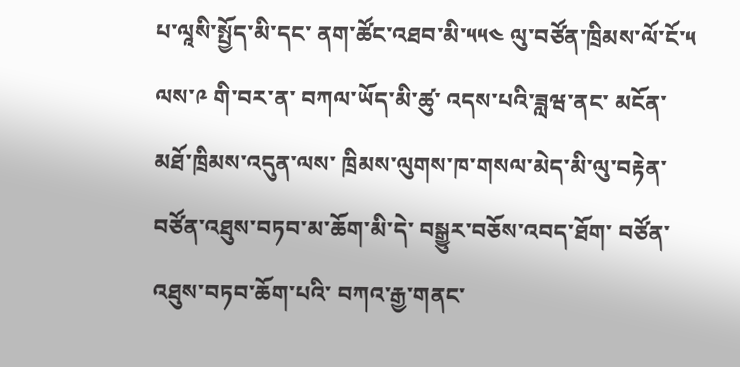པ་ལཱསི་སྤྱོད་མི་དང་ ནག་ཚོང་འཐབ་མི་༥༥༤ ལུ་བཙོན་ཁྲིམས་ལོ་ངོ་༥ ལས་༩ གི་བར་ན་ བཀལ་ཡོད་མི་ཚུ་ འདས་པའི་ཟླཝ་ནང་ མངོན་མཐོ་ཁྲིམས་འདུན་ལས་ ཁྲིམས་ལུགས་ཁ་གསལ་མེད་མི་ལུ་བརྟེན་ བཙོན་འཐུས་བཏབ་མ་ཆོག་མི་དེ་ བསྒྱུར་བཅོས་འབད་ཐོག་ བཙོན་འཐུས་བཏབ་ཆོག་པའི་ བཀའ་རྒྱ་གནང་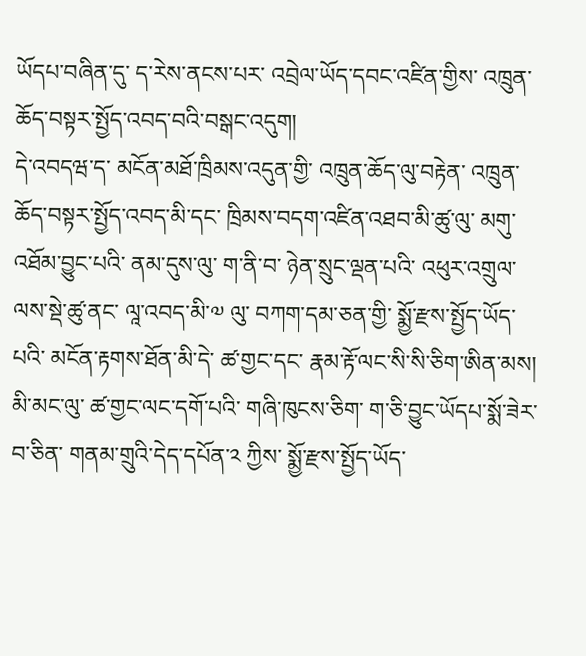ཡོདཔ་བཞིན་དུ་ ད་རེས་ནངས་པར་ འབྲེལ་ཡོད་དབང་འཛིན་གྱིས་ འཁྲུན་ཆོད་བསྟར་སྤྱོད་འབད་བའི་བསྒང་འདུག།
དེ་འབདཝ་ད་ མངོན་མཐོ་ཁྲིམས་འདུན་གྱི་ འཁྲུན་ཆོད་ལུ་བརྟེན་ འཁྲུན་ཆོད་བསྟར་སྤྱོད་འབད་མི་དང་ ཁྲིམས་བདག་འཛིན་འཐབ་མི་ཚུ་ལུ་ མགུ་འཐོམ་བྱུང་པའི་ ནམ་དུས་ལུ་ ག་ནི་བ་ ཉེན་སྲུང་ལྡན་པའི་ འཕུར་འགྲུལ་ལས་སྡེ་ཚུ་ནང་ ལཱ་འབད་མི་༧ ལུ་ བཀག་དམ་ཅན་གྱི་ སྨྱོ་རྫས་སྤྱོད་ཡོད་པའི་ མངོན་རྟགས་ཐོན་མི་དེ་ ཚ་གྱང་དང་ རྣམ་རྟོ་ལང་སི་སི་ཅིག་ཨིན་མས།
མི་མང་ལུ་ ཚ་གྱང་ལང་དགོ་པའི་ གཞི་ཁུངས་ཅིག་ ག་ཅི་བྱུང་ཡོདཔ་སྨོ་ཟེར་བ་ཅིན་ གནམ་གྲུའི་དེད་དཔོན་༢ ཀྱིས་ སྨྱོ་རྫས་སྤྱོད་ཡོད་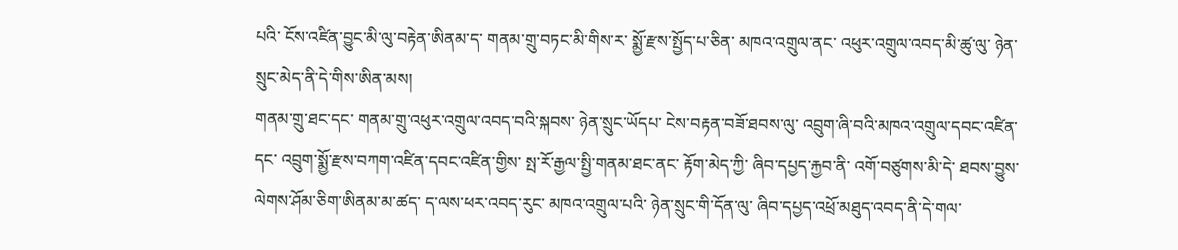པའི་ ངོས་འཛིན་བྱུང་མི་ལུ་བརྟེན་ཨིནམ་ད་ གནམ་གྲུ་བཏང་མི་གིས་ར་ སྨྱོ་རྫས་སྤྱོད་པ་ཅིན་ མཁའ་འགྲུལ་ནང་ འཕུར་འགྲུལ་འབད་མི་ཚུ་ལུ་ ཉེན་སྲུང་མེད་ནི་དེ་གིས་ཨིན་མས།
གནམ་གྲུ་ཐང་དང་ གནམ་གྲུ་འཕུར་འགྲུལ་འབད་བའི་སྐབས་ ཉེན་སྲུང་ཡོདཔ་ ངེས་བརྟན་བཟོ་ཐབས་ལུ་ འབྲུག་ཞི་བའི་མཁའ་འགྲུལ་དབང་འཛིན་དང་ འབྲུག་སྨྱོ་རྫས་བཀག་འཛིན་དབང་འཛིན་གྱིས་ སྤ་རོ་རྒྱལ་སྤྱི་གནམ་ཐང་ནང་ རྟོག་མེད་ཀྱི་ ཞིབ་དཔྱད་རྐྱབ་ནི་ འགོ་བཙུགས་མི་དེ་ ཐབས་བྱུས་ལེགས་ཤོམ་ཅིག་ཨིནམ་མ་ཚད་ ད་ལས་ཕར་འབད་རུང་ མཁའ་འགྲུལ་པའི་ ཉེན་སྲུང་གི་དོན་ལུ་ ཞིབ་དཔྱད་འཕྲོ་མཐུད་འབད་ནི་དེ་གལ་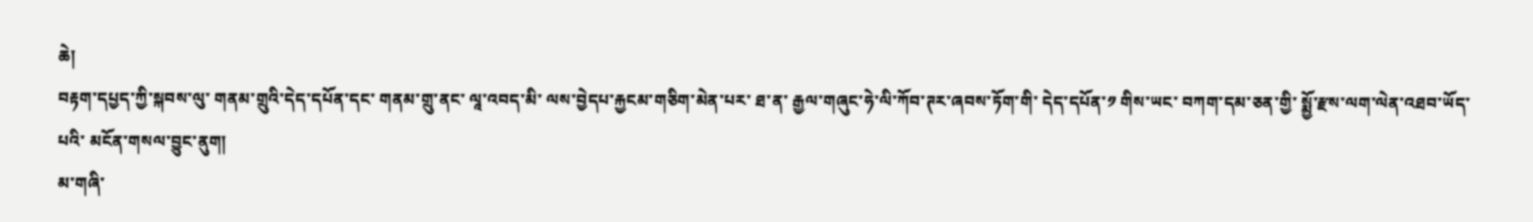ཆེ།
བརྟག་དཔྱད་ཀྱི་སྐབས་ལུ་ གནམ་གྲུའི་དེད་དཔོན་དང་ གནམ་གྲུ་ནང་ ལཱ་འབད་མི་ ལས་བྱེདཔ་རྐྱངམ་གཅིག་མེན་པར་ ཐ་ན་ རྒྱལ་གཞུང་ཧེ་ལི་ཀོབ་ཊར་ཞབས་ཏོག་གི་ དེད་དཔོན་༡ གིས་ཡང་ བཀག་དམ་ཅན་གྱི་ སྨྱོ་རྫས་ལག་ལེན་འཐབ་ཡོད་པའི་ མངོན་གསལ་བྱུང་ནུག།
མ་གཞི་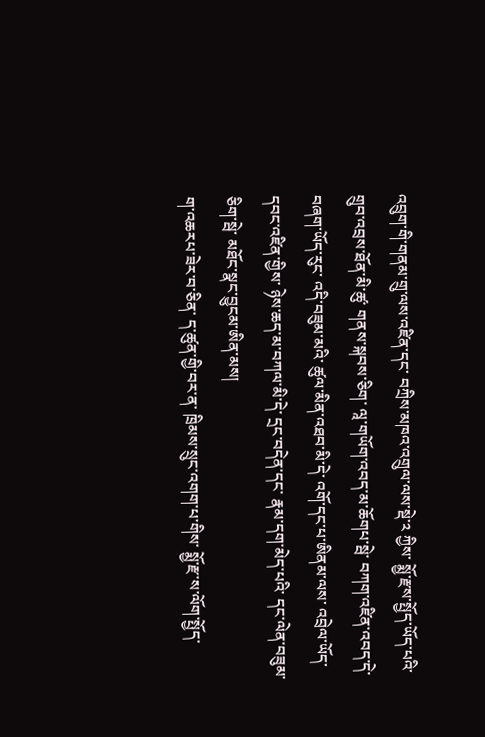འབྲུག་གི་གནམ་གྲུ་ལས་འཛིན་དང་ བཀྲིས་མཁའ་འགྲུལ་ལས་སྡེ་༢ ཀྱིས་ སྨྱོ་རྫས་སྤྱོད་ཡོད་པའི་ གྲུབ་འབྲས་ཐོན་མི་ཚུ་ གནས་སྐབས་ཅིག་ ལཱ་གཡོག་འབད་མ་ཆོགཔ་སྦེ་ བཀག་འཛིན་འབད་དེ་ བཞག་ཡོད་རུང་ འདི་བཟུམ་མའི་ ཚུལ་མིན་འཐབ་མི་དེ་ འགོ་དང་པ་ཨིནམ་ལས་ འབྲེལ་ཡོད་དབང་འཛིན་གྱིས་ ཉེས་ཆད་མ་བཀལ་མི་དེ་ དྲང་བདེན་དང་ རྣམ་དག་མེད་པའི་ དང་ལེན་བཟུམ་ཅིག་སྦེ་ མཐོང་སྣང་བྱུངམ་ཨིན་མས།
ག་འཆརཔ་ཟེར་བ་ཅིན་ ད་ཚུན་གྱི་བར་ན་ ཁྲིམས་སྲུང་འགག་པ་གིས་ སྨྱོ་རྫ་ས་ལོག་སྤྱོད་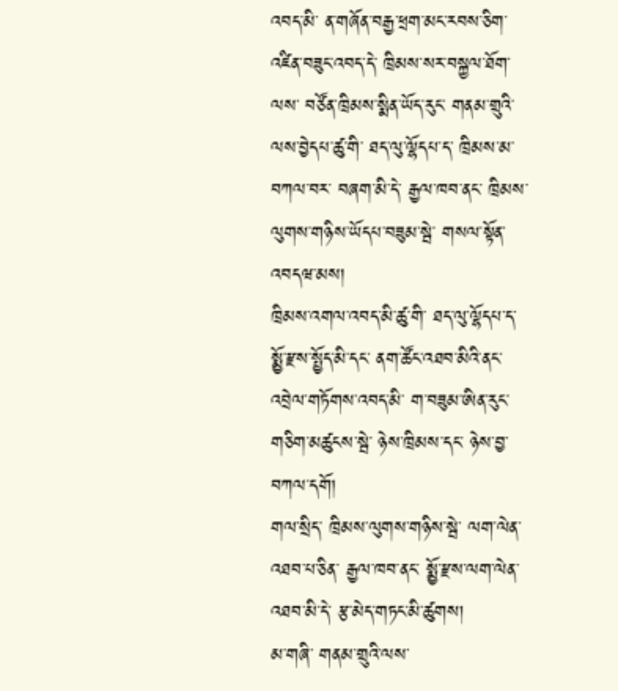འབད་མི་ ན་གཞོན་བརྒྱ་ཕྲག་མང་རབས་ཅིག་ འཛིན་བཟུང་འབད་དེ་ ཁྲིམས་སར་བསྐྱལ་ཐོག་ལས་ བཙོན་ཁྲིམས་སྨིན་ཡོད་རུང་ གནམ་གྲུའི་ལས་བྱེདཔ་ཚུ་གི་ ཐད་ལུ་ལྷོདཔ་ད་ ཁྲིམས་མ་བཀལ་བར་ བཞག་མི་དེ་ རྒྱལ་ཁབ་ནང་ ཁྲིམས་ལུགས་གཉིས་ཡོདཔ་བཟུམ་སྦེ་ གསལ་སྟོན་འབདཝ་མས།
ཁྲིམས་འགལ་འབད་མི་ཚུ་གི་ ཐད་ལུ་ལྷོདཔ་ད་ སྨྱོ་རྫས་སྤྱོད་མི་དང་ ནག་ཚོང་འཐབ་མིའི་ནང་ འབྲེལ་གཏོགས་འབད་མི་ ག་བཟུམ་ཨིན་རུང་ གཅིག་མཚུངས་སྦེ་ ཉེས་ཁྲིམས་དང་ ཉེས་བྱ་བཀལ་དགོ།
གལ་སྲིད་ ཁྲིམས་ལུགས་གཉིས་སྦེ་ ལག་ལེན་འཐབ་པ་ཅིན་ རྒྱལ་ཁབ་ནང་ སྨྱོ་རྫས་ལག་ལེན་འཐབ་མི་དེ་ རྩ་མེད་གཏང་མི་ཚུགས།
མ་གཞི་ གནམ་གྲུའི་ལས་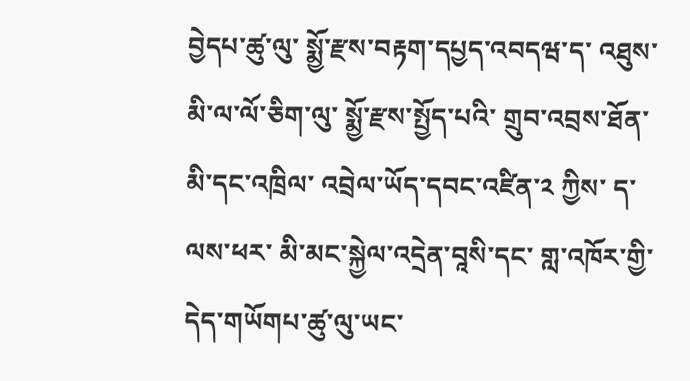བྱེདཔ་ཚུ་ལུ་ སྨྱོ་རྫས་བརྟག་དཔྱད་འབདཝ་ད་ འཐུས་མི་ལ་ལོ་ཅིག་ལུ་ སྨྱོ་རྫས་སྤྱོད་པའི་ གྲུབ་འབྲས་ཐོན་མི་དང་འཁྲིལ་ འབྲེལ་ཡོད་དབང་འཛིན་༢ ཀྱིས་ ད་ལས་ཕར་ མི་མང་སྐྱེལ་འདྲེན་བཱསི་དང་ གླ་འཁོར་གྱི་ དེད་གཡོགཔ་ཚུ་ལུ་ཡང་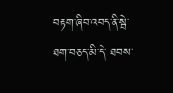བརྟག་ཞིབ་འབད་ནི་སྦེ་ ཐག་བཅད་མི་དེ་ ཐབས་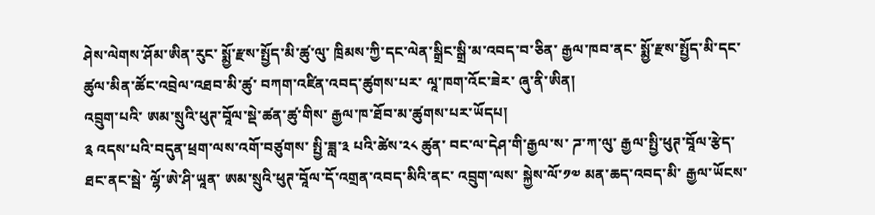ཤེས་ལེགས་ཤོམ་ཨིན་རུང་ སྨྱོ་རྫས་སྤྱོད་མི་ཚུ་ལུ་ ཁྲིམས་ཀྱི་དང་ལེན་སྒྲིང་སྒྲི་མ་འབད་བ་ཅིན་ རྒྱལ་ཁབ་ནང་ སྨྱོ་རྫས་སྤྱོད་མི་དང་ ཚུལ་མིན་ཚོང་འབྲེལ་འཐབ་མི་ཚུ་ བཀག་འཛིན་འབད་ཚུགས་པར་ ལཱ་ཁག་འོང་ཟེར་ ཞུ་ནི་ཨིན།
འབྲུག་པའི་ ཨམ་སྲུའི་ཕུཊ་བཱོལ་སྡེ་ཚན་ཚུ་གིས་ རྒྱལ་ཁ་ཐོབ་མ་ཚུགས་པར་ཡོདཔ།
༉ འདས་པའི་བདུན་ཕྲག་ལས་འགོ་བཙུགས་ སྤྱི་ཟླ་༣ པའི་ཚེས་༢༨ ཚུན་ བང་ལ་དེཤ་གི་རྒྱལ་ས་ ཌ་ཀ་ལུ་ རྒྱལ་སྤྱི་ཕུཊ་བཱོལ་རྩེད་ཐང་ནང་སྦེ་ ལྷོ་ཨེ་ཤི་ཡཱན་ ཨམ་སྲུའི་ཕུཊ་བཱོལ་དོ་འགྲན་འབད་མིའི་ནང་ འབྲུག་ལས་ སྐྱེས་ལོ་༡༧ མན་ཆད་འབད་མི་ རྒྱལ་ཡོངས་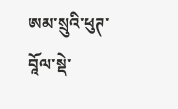ཨམ་སྲུའི་ཕུཊ་བཱོལ་སྡེ་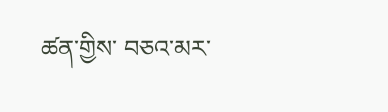ཚན་གྱིས་ བཅའ་མར་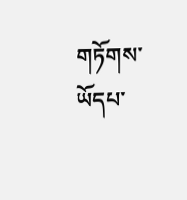གཏོགས་ཡོདཔ་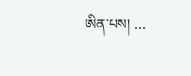ཨིན་པས། …